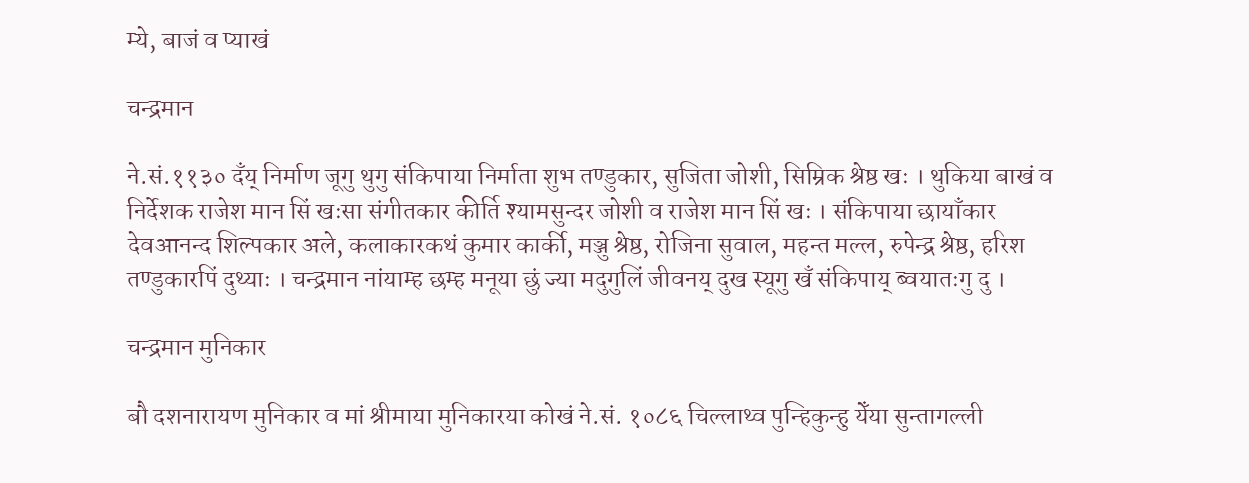म्ये, बाजं व प्याखं

चन्द्रमान

ने.सं.११३० दँय्‌ निर्माण जूगु थुगु संकिपाया निर्माता शुभ तण्डुकार, सुजिता जोशी, सिम्रिक श्रेष्ठ खः । थुकिया बाखं व निर्देशक राजेश मान सिं खःसा संगीतकार कीर्ति श्यामसुन्दर जोशी व राजेश मान सिं खः । संकिपाया छायाँकार देवआनन्द शिल्पकार अले, कलाकारकथं कुमार कार्की, मञ्जु श्रेष्ठ, रोजिना सुवाल, महन्त मल्ल, रुपेन्द्र श्रेष्ठ, हरिश तण्डुकारपिं दुथ्याः । चन्द्रमान नांयाम्ह छम्ह मनूया छुं ज्या मदुगुलिं जीवनय्‌ दुख स्यूगु खँ संकिपाय्‌ ब्वयातःगु दु ।

चन्द्रमान मुनिकार

बौ दशनारायण मुनिकार व मां श्रीमाया मुनिकारया कोखं ने.सं. १०८६ चिल्लाथ्व पुन्हिकुन्हु येँया सुन्तागल्ली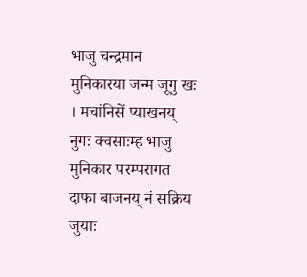भाजु चन्द्रमान मुनिकारया जन्म जूगु खः । मचांनिसें प्याखनय्‌ नुगः क्वसाःम्ह भाजु मुनिकार परम्परागत दाफा बाजनय्‌ नं सक्रिय जुयाः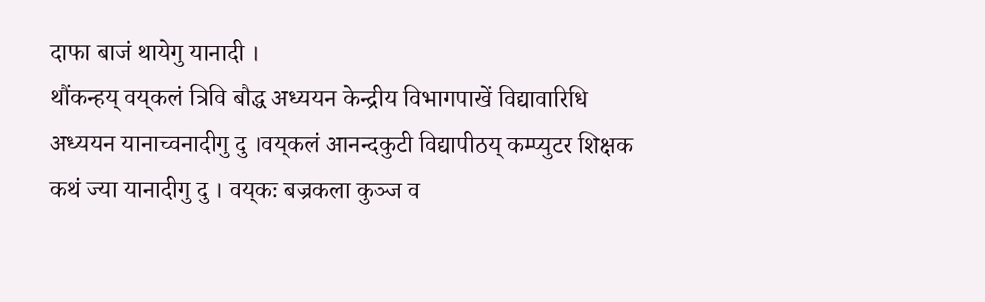दाफा बाजं थायेगु यानादी ।
थौंकन्हय्‌ वय्‌कलं त्रिवि बौद्ध अध्ययन केन्द्रीय विभागपाखें विद्यावारिधि अध्ययन यानाच्वनादीगु दु ।वय्‌कलं आनन्दकुटी विद्यापीठय्‌ कम्प्युटर शिक्षक कथं ज्या यानादीगु दु । वय्‌कः बज्रकला कुञ्ज व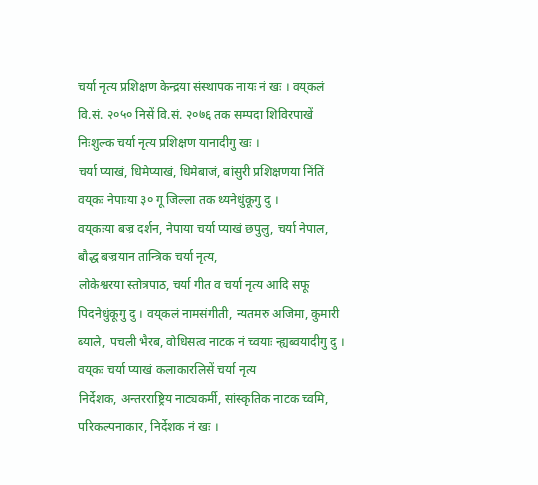चर्या नृत्य प्रशिक्षण केन्द्रया संस्थापक नायः नं खः । वय्‌कलं वि.सं. २०५० निसें वि.सं. २०७६ तक सम्पदा शिविरपाखें निःशुल्क चर्या नृत्य प्रशिक्षण यानादीगु खः ।
चर्या प्याखं, धिमेप्याखं, धिमेबाजं, बांसुरी प्रशिक्षणया निंतिं वय्‌कः नेपाःया ३० गू जिल्ला तक थ्यनेधुंकूगु दु ।
वय्‌कःया बज्र दर्शन, नेपाया चर्या प्याखं छपुलु, चर्या नेपाल, बौद्ध बज्रयान तान्त्रिक चर्या नृत्य,
लोकेश्वरया स्तोत्रपाठ, चर्या गीत व चर्या नृत्य आदि सफू पिदनेधुंकूगु दु । वय्‌कलं नामसंगीती, न्यतमरु अजिमा, कुमारी ब्याले, पचली भैरब, वोधिसत्व नाटक नं च्वयाः न्ह्यब्वयादीगु दु ।
वय्‌कः चर्या प्याखं कलाकारलिसें चर्या नृत्य
निर्देशक, अन्तरराष्ट्रिय नाट्यकर्मी, सांस्कृतिक नाटक च्वमि, परिकल्पनाकार, निर्देशक नं खः ।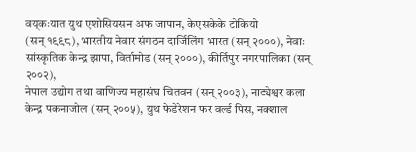वय्‌कःयात युथ एशोसियसन अफ जापान, केएसकेके टोकियो
(सन् १९९८), भारतीय नेवार संगठन दार्जिलिंग भारत (सन् २०००), नेवाः सांस्कृतिक केन्द्र झापा, विर्तामोड (सन् २०००), कीर्तिपुर नगरपालिका (सन् २००२),
नेपाल उद्योग तथा वाणिज्य महासंघ चितवन (सन् २००३), नाट्येश्वर कला केन्द्र पकनाजोल (सन् २००५), युथ फेडेरेशन फर वर्ल्ड पिस, नक्शाल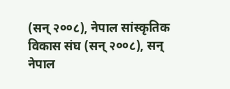(सन् २००८), नेपाल सांस्कृतिक विकास संघ (सन् २००८), सन्
नेपाल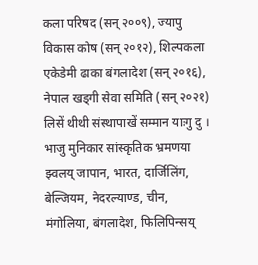कला परिषद (सन् २००९), ज्यापु विकास कोष (सन् २०१२), शिल्पकला एकेडेमी ढाका बंगलादेश (सन् २०१६), नेपाल खड्गी सेवा समिति (सन् २०२१) लिसें थीथी संस्थापाखें सम्मान याःगु दु ।
भाजु मुनिकार सांस्कृतिक भ्रमणया झ्वलय्‌ जापान, भारत, दार्जिलिंग, बेल्जियम, नेदरल्याण्ड, चीन, मंगोलिया, बंगलादेश, फिलिपिन्सय्‌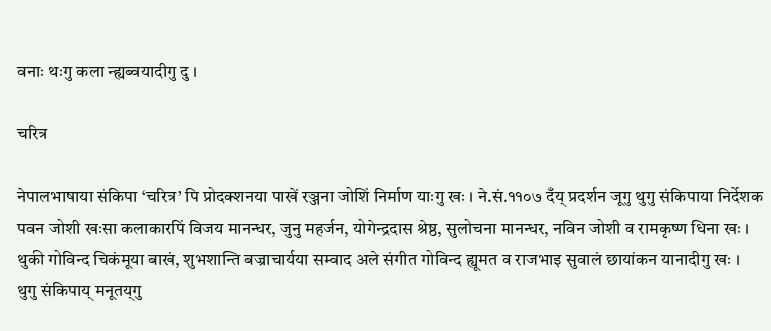वनाः थःगु कला न्ह्यब्वयादीगु दु ।

चरित्र

नेपालभाषाया संकिपा ‘चरित्र’ पि प्रोदक्शनया पाखें रञ्जना जोशिं निर्माण याःगु खः । ने.सं.११०७ दँय्‌ प्रदर्शन जूगु थुगु संकिपाया निर्देशक पवन जोशी खःसा कलाकारपिं विजय मानन्धर, जुनु महर्जन, योगेन्द्रदास श्रेष्ठ, सुलोचना मानन्धर, नविन जोशी व रामकृष्ण धिना खः । थुकी गोविन्द चिकंमूया बाखं, शुभशान्ति बज्राचार्यया सम्वाद अले संगीत गोविन्द ह्यूमत व राजभाइ सुवालं छायांकन यानादीगु खः ।
थुगु संकिपाय्‌ मनूतय्‌गु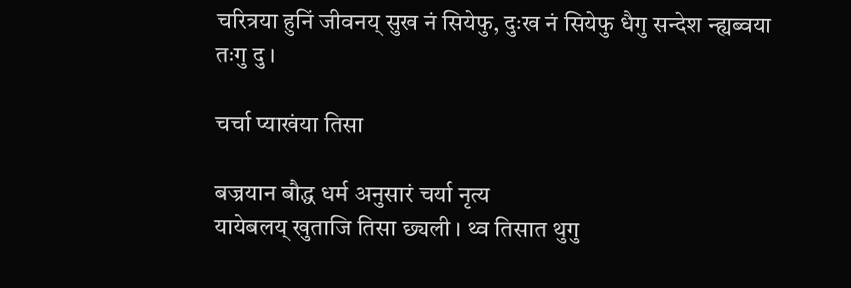चरित्रया हुनिं जीवनय्‌ सुख नं सियेफु, दुःख नं सियेफु धैगु सन्देश न्ह्यब्वया तःगु दु ।

चर्चा प्याखंया तिसा

बज्रयान बौद्ध धर्म अनुसारं चर्या नृत्य
यायेबलय्‌ खुताजि तिसा छ्यली । थ्व तिसात थुगु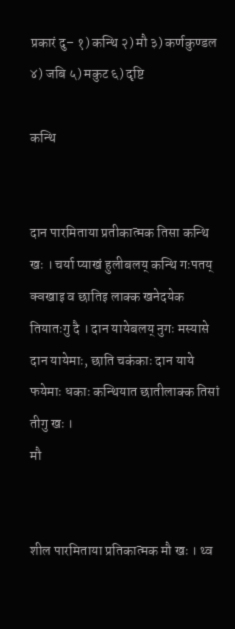प्रकारं दु– १) कन्थि २) मौ ३) कर्णकुण्डल ४) जबि ५) मकुट ६) दृष्टि

कन्थि


दान पारमिताया प्रतीकात्मक तिसा कन्थि खः । चर्या प्याखं हुलीबलय्‌ कन्थि गःपतय्‌ क्वखाइ व छातिइ लाक्क खनेदयेक तियातःगु दै । दान यायेबलय्‌ नुगः मस्यासे दान यायेमाः, छाति चकंकाः दान याये फयेमाः धकाः कन्थियात छातीलाक्क तिसां तीगु खः ।
मौ


शील पारमिताया प्रतिकात्मक मौ खः । थ्व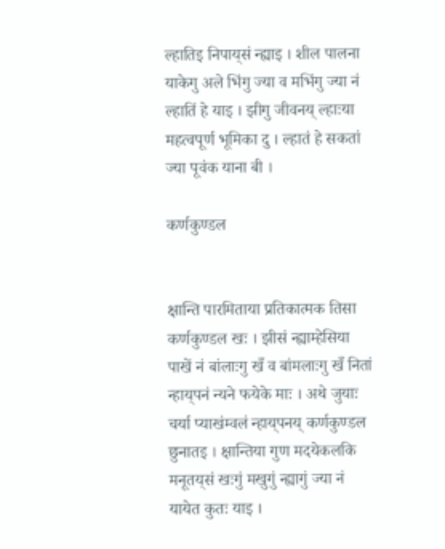ल्हातिइ निपाय्‌सं न्ह्याइ । शील पालना याकेगु अले भिंगु ज्या व मभिंगु ज्या नं ल्हातिं हे याइ । झीगु जीवनय्‌ ल्हाःया महत्वपूर्ण भूमिका दु । ल्हातं हे सकतां ज्या पूवंक याना बी ।

कर्णकुण्डल


क्षान्ति पारमिताया प्रतिकात्मक तिसा कर्णकुण्डल खः । झीसं न्ह्याम्हेसिया पाखें नं बांलाःगु खँ व बांमलाःगु खँ नितां न्हाय्‌पनं न्यने फयेके माः । अथे जुयाः चर्या प्याखंम्वलं न्हाय्‌पनय्‌ कर्णकुण्डल छुनातइ । क्षान्तिया गुण मदयेकलकि मनूतय्‌सं खःगुं मखुगुं न्ह्यागुं ज्या नं यायेत कुतः याइ ।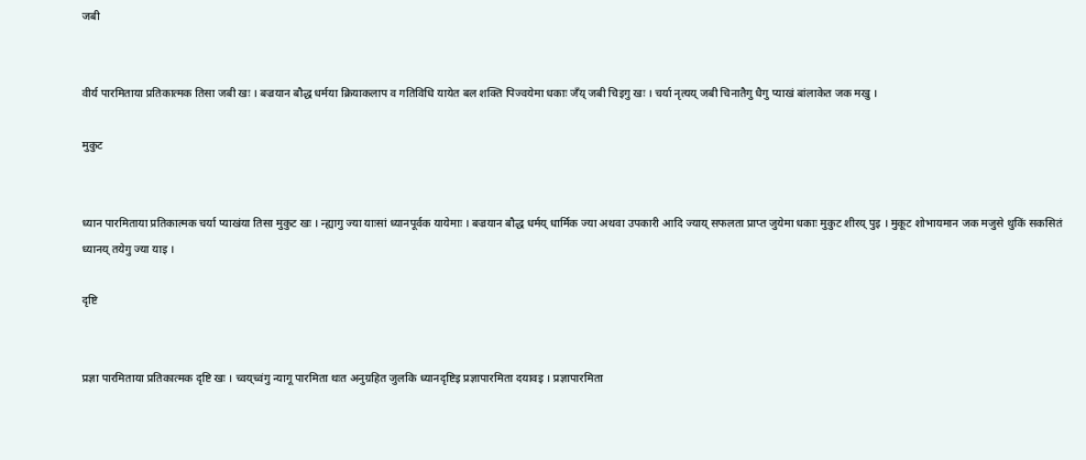जबी


वीर्य पारमिताया प्रतिकात्मक तिसा जबी खः । बज्रयान बौद्ध धर्मया क्रियाकलाप व गतिविधि यायेत बल शक्ति पिज्वयेमा धकाः जँय्‌ जबी चिइगु खः । चर्या नृत्यय्‌ जबी चिनातैगु धैगु प्याखं बांलाकेत जक मखु ।

मुकुट


ध्यान पारमिताया प्रतिकात्मक चर्या प्याखंया तिसा मुकुट खः । न्ह्यागु ज्या याःसां ध्यानपूर्वक यायेमाः । बज्रयान बौद्ध धर्मय्‌ धार्मिक ज्या अथवा उपकारी आदि ज्याय्‌ सफलता प्राप्त जुयेमा धकाः मुकुट शीरय्‌ पुइ । मुकूट शोभायमान जक मजुसे थुकिं सकसितं ध्यानय्‌ तयेगु ज्या याइ ।

दृष्टि


प्रज्ञा पारमिताया प्रतिकात्मक दृष्टि खः । च्वय्‌च्वंगु न्यागू पारमिता थःत अनुग्रहित जुलकि ध्यानदृष्टिइ प्रज्ञापारमिता दयावइ । प्रज्ञापारमिता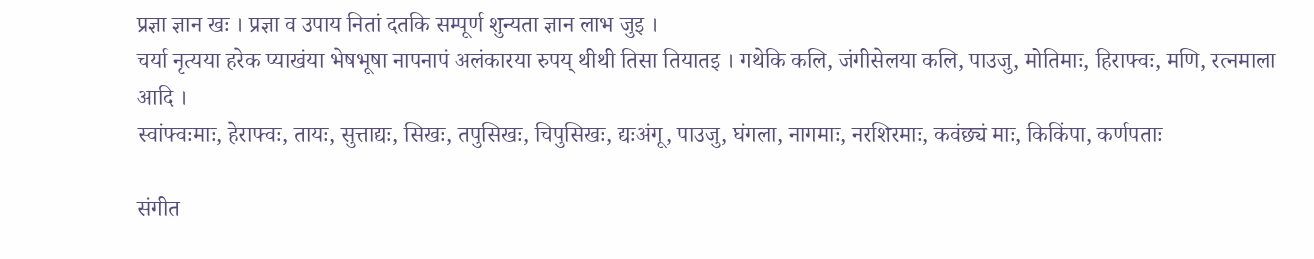प्रज्ञा ज्ञान खः । प्रज्ञा व उपाय नितां दतकि सम्पूर्ण शुन्यता ज्ञान लाभ जुइ ।
चर्या नृत्यया हरेक प्याखंया भेषभूषा नापनापं अलंकारया रुपय्‌ थीथी तिसा तियातइ । गथेकि कलि, जंगीसेलया कलि, पाउजु, मोतिमाः, हिराफ्वः, मणि, रत्नमाला आदि ।
स्वांफ्वःमाः, हेराफ्वः, तायः, सुत्ताद्यः, सिखः, तपुसिखः, चिपुसिखः, द्यःअंगू, पाउजु, घंगला, नागमाः, नरशिरमाः, कवंछ्यं माः, किकिंपा, कर्णपताः

संगीत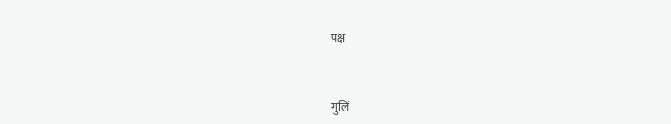पक्ष


गुलिं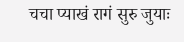चचा प्याखं रागं सुरु जुयाः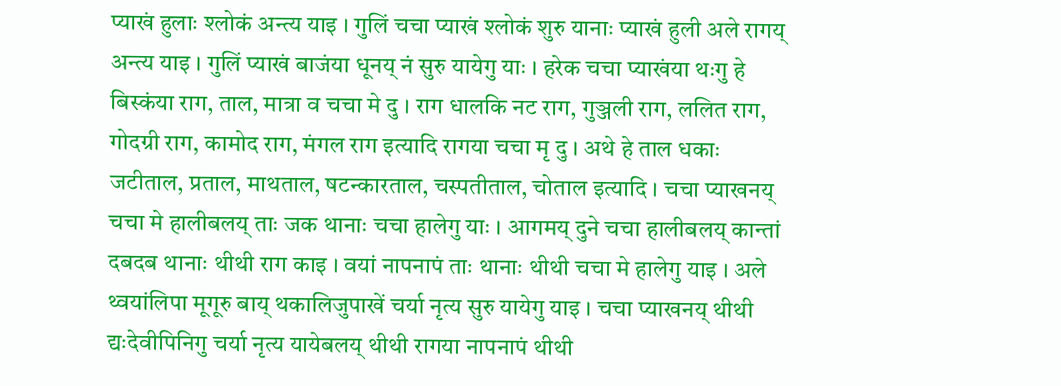प्याखं हुलाः श्लोकं अन्त्य याइ । गुलिं चचा प्याखं श्लोकं शुरु यानाः प्याखं हुली अले रागय्‌ अन्त्य याइ । गुलिं प्याखं बाजंया धूनय्‌ नं सुरु यायेगु याः । हरेक चचा प्याखंया थःगु हे बिस्कंया राग, ताल, मात्रा व चचा मे दु । राग धालकि नट राग, गुञ्जली राग, ललित राग, गोदग्री राग, कामोद राग, मंगल राग इत्यादि रागया चचा मृ दु । अथे हे ताल धकाः जटीताल, प्रताल, माथताल, षटन्कारताल, चस्पतीताल, चोताल इत्यादि । चचा प्याखनय्‌ चचा मे हालीबलय्‌ ताः जक थानाः चचा हालेगु याः । आगमय्‌ दुने चचा हालीबलय्‌ कान्तां दबदब थानाः थीथी राग काइ । वयां नापनापं ताः थानाः थीथी चचा मे हालेगु याइ । अले थ्वयांलिपा मूगूरु बाय्‌ थकालिजुपाखें चर्या नृत्य सुरु यायेगु याइ । चचा प्याखनय्‌ थीथी द्यःदेवीपिनिगु चर्या नृत्य यायेबलय्‌ थीथी रागया नापनापं थीथी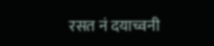रसत नं दयाच्वनी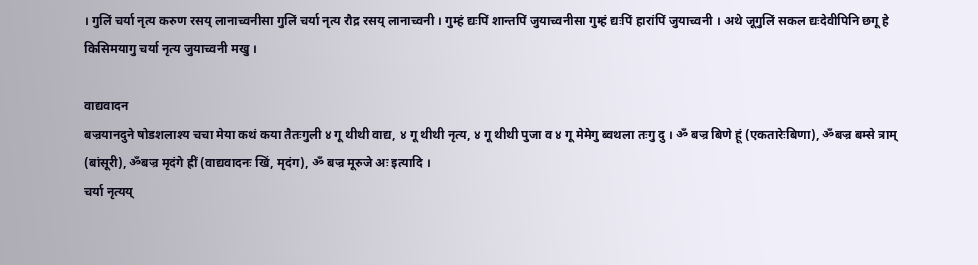। गुलिं चर्या नृत्य करुण रसय्‌ लानाच्वनीसा गुलिं चर्या नृत्य रौद्र रसय्‌ लानाच्वनी । गुम्हं द्यःपिं शान्तपिं जुयाच्वनीसा गुम्हं द्यःपिं हारांपिं जुयाच्वनी । अथे जूगुलिं सकल द्यःदेवीपिनि छगू हे किसिमयागु चर्या नृत्य जुयाच्वनी मखु ।

वाद्यवादन
बज्रयानदुने षोडशलाश्य चचा मेया कथं कया तैतःगुली ४ गू थीथी वाद्य, ४ गू थीथी नृत्य, ४ गू थीथी पुजा व ४ गू मेमेगु ब्वथला तःगु दु । ॐ बज्र बिणे हूं (एकतारेःबिणा), ॐबज्र बम्से त्राम् (बांसूरी), ॐबज्र मृदंगे ह्रीं (वाद्यवादनः खिं, मृदंग), ॐ बज्र मूरुजे अः इत्यादि ।
चर्या नृत्यय्‌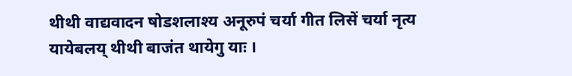थीथी वाद्यवादन षोडशलाश्य अनूरुपं चर्या गीत लिसें चर्या नृत्य यायेबलय्‌ थीथी बाजंत थायेगु याः ।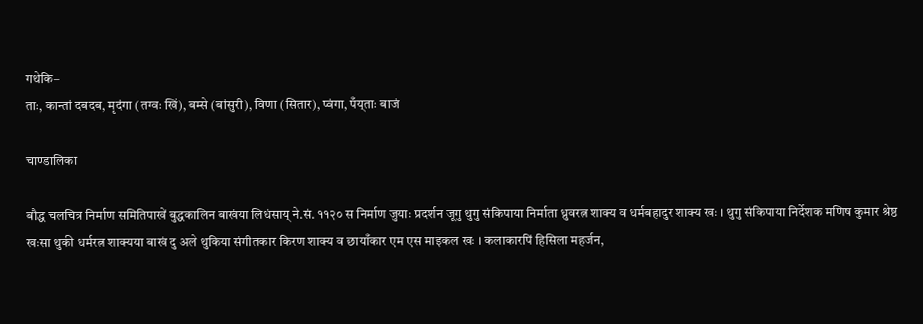गथेकि–
ताः, कान्तां दबदब, मृदंगा (तग्वः खिं), बम्से (बांसुरी), विणा (सितार), प्वंगा, पँय्‌ताः बाजं

चाण्डालिका

बौद्ध चलचित्र निर्माण समितिपाखें बुद्धकालिन बाखंया लिधंसाय्‌ ने.सं. ११२० स निर्माण जुयाः प्रदर्शन जूगु थुगु संकिपाया निर्माता ध्रुवरत्न शाक्य व धर्मबहादुर शाक्य खः । थुगु संकिपाया निर्देशक मणिष कुमार श्रेष्ठ खःसा थुकी धर्मरत्न शाक्यया बाखं दु अले थुकिया संगीतकार किरण शाक्य व छायाँकार एम एस माइकल खः । कलाकारपिं हिसिला महर्जन,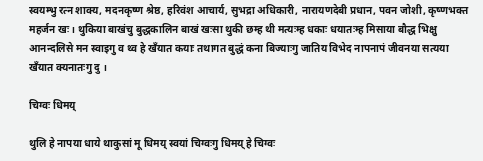स्वयम्भु रत्न शाक्य, मदनकृष्ण श्रेष्ठ, हरिवंश आचार्य, सुभद्रा अधिकारी, नारायणदेबी प्रधान, पवन जोशी, कृष्णभक्त महर्जन खः । थुकिया बाखंचु बुद्धकालिन बाखं खःसा थुकी छम्ह थी मत्यःम्ह धकाः धयातःम्ह मिसाया बौद्ध भिक्षु आनन्दलिसे मन स्वाइगु व थ्व हे खँयात कयाः तथागत बुद्धं कना बिज्याःगु जातिय विभेद नापनापं जीवनया सत्यया खँयात क्यनातःगु दु ।

चिग्वः धिमय्‌

थुलि हे नापया धाये थाकुसां मू धिमय् स्वयां चिग्वःगु धिमय् हे चिग्वः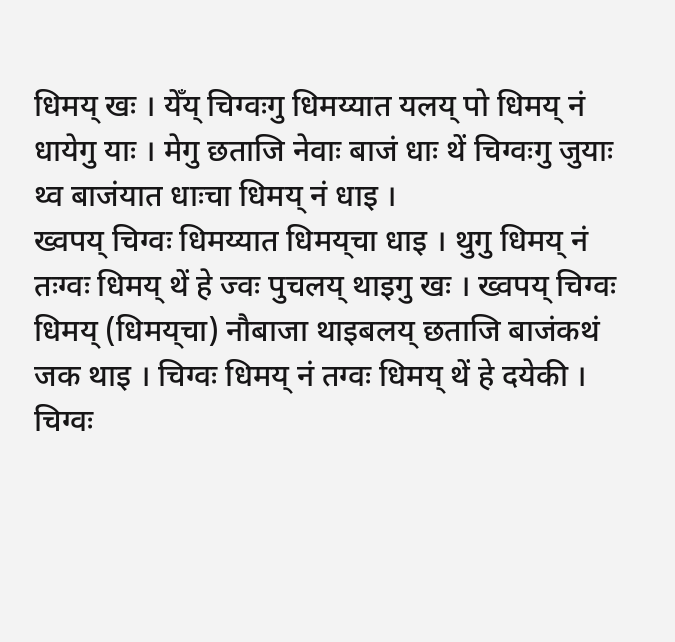धिमय् खः । येँय् चिग्वःगु धिमय्यात यलय् पो धिमय् नं धायेगु याः । मेगु छताजि नेवाः बाजं धाः थें चिग्वःगु जुयाः थ्व बाजंयात धाःचा धिमय् नं धाइ ।
ख्वपय् चिग्वः धिमय्यात धिमय्‌चा धाइ । थुगु धिमय् नं तःग्वः धिमय् थें हे ज्वः पुचलय् थाइगु खः । ख्वपय् चिग्वः धिमय् (धिमय्‌चा) नौबाजा थाइबलय् छताजि बाजंकथं जक थाइ । चिग्वः धिमय् नं तग्वः धिमय् थें हे दयेकी । चिग्वः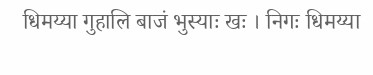धिमय्या गुहालि बाजं भुस्याः खः । निगः धिमय्या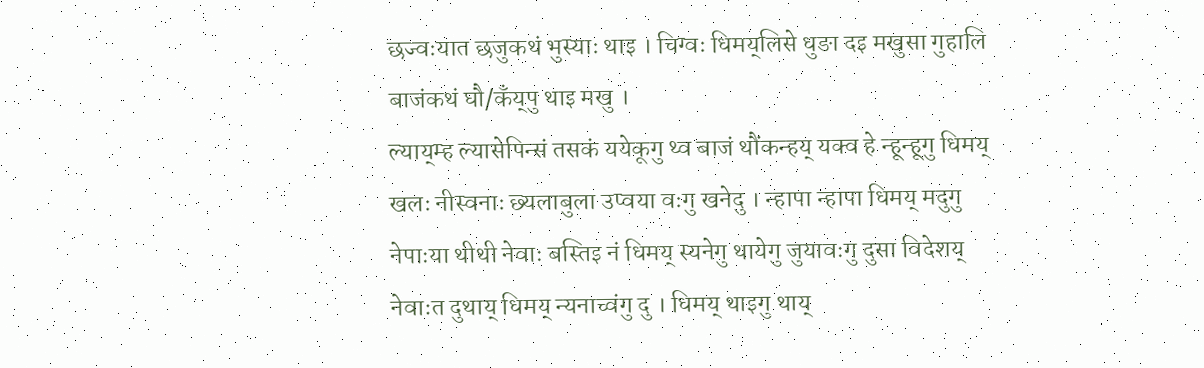छज्वःयात छजुकथं भुस्याः थाइ । चिग्वः धिमय्‌लिसे धुङा दइ मखुसा गुहालि बाजंकथं घौ/कँय्‌पु थाइ मखु ।
ल्याय्‌म्ह ल्यासेपिन्सं तसकं ययेकूगु थ्व बाजं थौंकन्हय् यक्व हे न्हून्हूगु धिमय् खलः नीस्वनाः छ्यलाबुला उप्वया वःगु खनेदु । न्हापा न्हापा धिमय् मदुगु नेपाःया थीथी नेवाः बस्तिइ नं धिमय् स्यनेगु थायेगु जुयावःगु दुसा विदेशय् नेवाःत दुथाय् धिमय् न्यनाच्वंगु दु । धिमय् थाइगु थाय्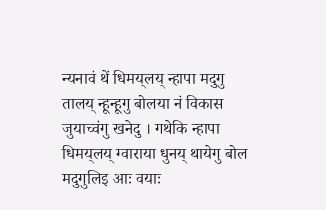न्यनावं थें धिमय्‌लय् न्हापा मदुगु तालय् न्हून्हूगु बोलया नं विकास जुयाच्वंगु खनेदु । गथेकि न्हापा धिमय्‌लय् ग्वाराया धुनय् थायेगु बोल मदुगुलिइ आः वयाः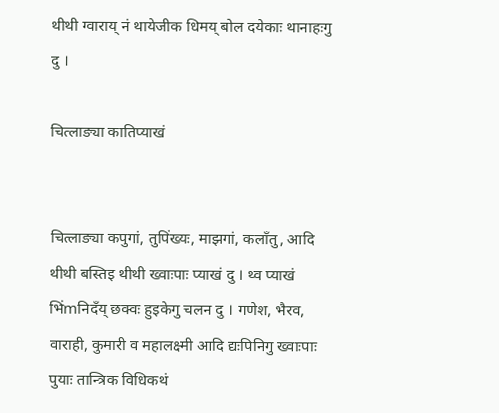थीथी ग्वाराय् नं थायेजीक धिमय् बोल दयेकाः थानाहःगु दु ।

चित्लाङ्या कातिप्याखं


चित्लाङ्या कपुगां, तुपिंख्यः, माझगां, कलाँतु, आदि थीथी बस्तिइ थीथी ख्वाःपाः प्याखं दु । थ्व प्याखं भिंmनिदँय्‌ छक्वः हुइकेगु चलन दु । गणेश, भैरव, वाराही, कुमारी व महालक्ष्मी आदि द्यःपिनिगु ख्वाःपाः पुयाः तान्त्रिक विधिकथं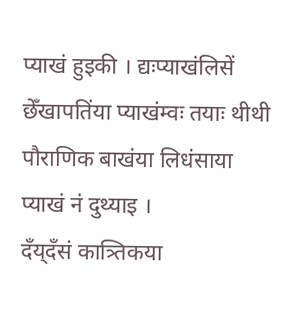प्याखं हुइकी । द्यःप्याखंलिसें छेँखापतिंया प्याखंम्वः तयाः थीथी पौराणिक बाखंया लिधंसाया प्याखं नं दुथ्याइ ।
दँय्‌दँसं कात्र्तिकया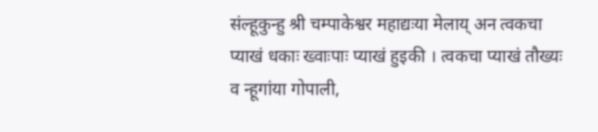संल्हूकुन्हु श्री चम्पाकेश्वर महाद्यःया मेलाय्‌ अन त्वकचा प्याखं धकाः ख्वाःपाः प्याखं हुइकी । त्वकचा प्याखं तौख्यः व न्हूगांया गोपाली,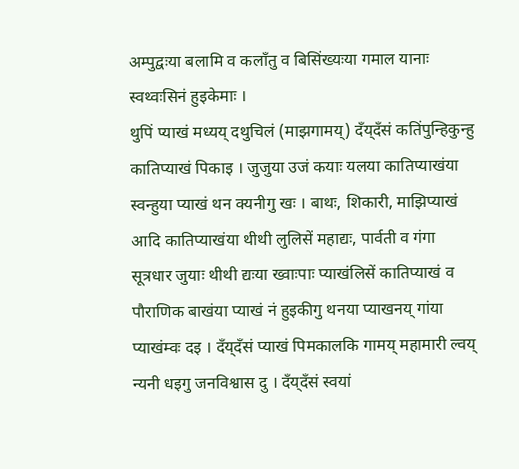अम्पुद्वःया बलामि व कलाँतु व बिसिंख्यःया गमाल यानाः स्वथ्वःसिनं हुइकेमाः ।
थुपिं प्याखं मध्यय्‌ दथुचिलं (माझगामय्‌) दँय्‌दँसं कतिंपुन्हिकुन्हु कातिप्याखं पिकाइ । जुजुया उजं कयाः यलया कातिप्याखंया स्वन्हुया प्याखं थन क्यनीगु खः । बाथः, शिकारी, माझिप्याखं आदि कातिप्याखंया थीथी लुलिसें महाद्यः, पार्वती व गंगा सूत्रधार जुयाः थीथी द्यःया ख्वाःपाः प्याखंलिसें कातिप्याखं व पौराणिक बाखंया प्याखं नं हुइकीगु थनया प्याखनय्‌ गांया प्याखंम्वः दइ । दँय्‌दँसं प्याखं पिमकालकि गामय्‌ महामारी ल्वय्‌ न्यनी धइगु जनविश्वास दु । दँय्‌दँसं स्वयां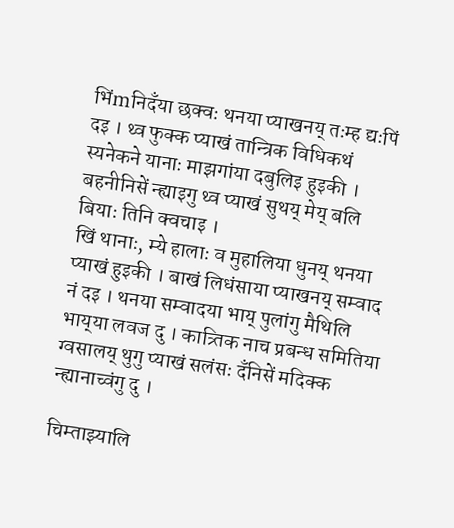भिंmनिदँया छक्वः थनया प्याखनय्‌ तःम्ह द्यःपिं दइ । थ्व फुक्क प्याखं तान्त्रिक विधिकथं स्यनेकने यानाः माझगांया दबुलिइ हुइकी । बहनीनिसें न्ह्याइगु थ्व प्याखं सुथय्‌ मेय्‌ बलि बियाः तिनि क्वचाइ ।
खिं थानाः, म्ये हालाः व मुहालिया धुनय्‌ थनया प्याखं हुइकी । बाखं लिधंसाया प्याखनय्‌ सम्वाद नं दइ । थनया सम्वादया भाय्‌ पुलांगु मैथिलि भाय्‌या लवज दु । कात्र्तिक नाच प्रबन्ध समितिया ग्वसालय्‌ थुगु प्याखं सलंसः दँनिसें मदिक्क न्ह्यानाच्वंगु दु ।

चिम्ताझ्यालि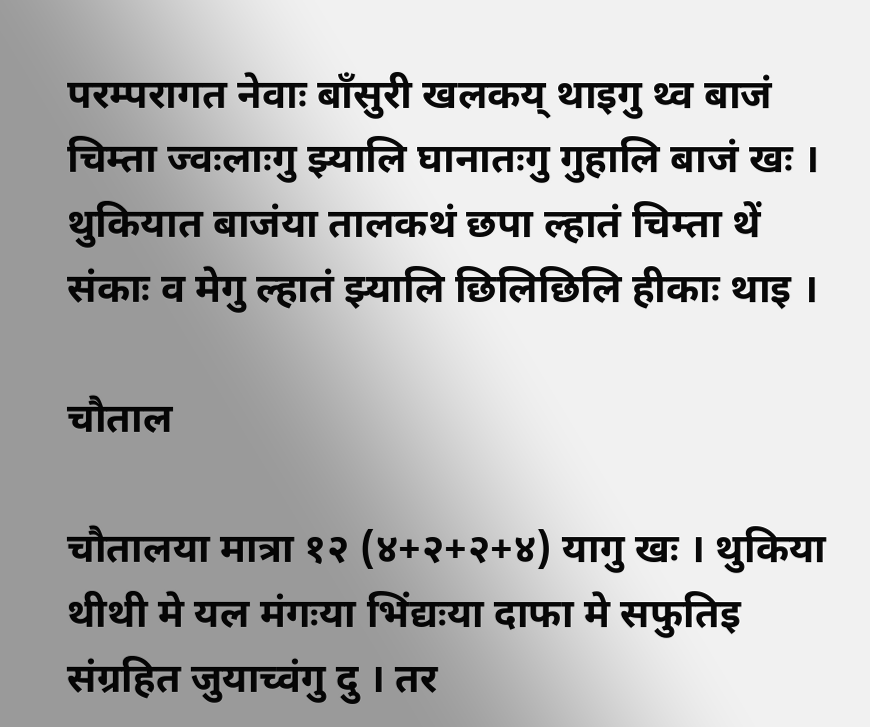परम्परागत नेवाः बाँसुरी खलकय् थाइगु थ्व बाजं चिम्ता ज्वःलाःगु झ्यालि घानातःगु गुहालि बाजं खः । थुकियात बाजंया तालकथं छपा ल्हातं चिम्ता थें संकाः व मेगु ल्हातं झ्यालि छिलिछिलि हीकाः थाइ ।

चौताल

चौतालया मात्रा १२ (४+२+२+४) यागु खः । थुकिया थीथी मे यल मंगःया भिंद्यःया दाफा मे सफुतिइ संग्रहित जुयाच्वंगु दु । तर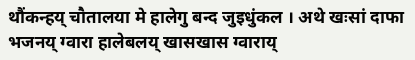थौंकन्हय् चौतालया मे हालेगु बन्द जुइधुंकल । अथे खःसां दाफा भजनय् ग्वारा हालेबलय् खासखास ग्वाराय्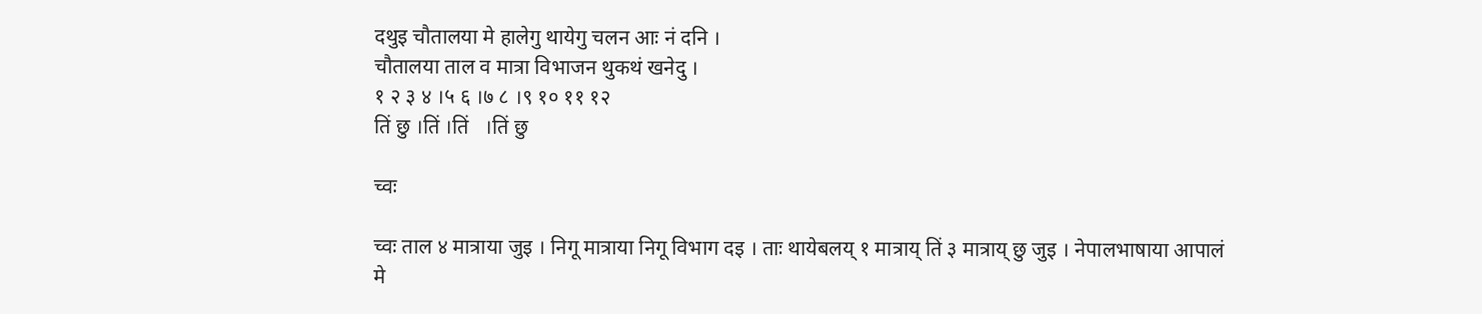दथुइ चौतालया मे हालेगु थायेगु चलन आः नं दनि ।
चौतालया ताल व मात्रा विभाजन थुकथं खनेदु ।
१ २ ३ ४ ।५ ६ ।७ ८ ।९ १० ११ १२
तिं छु ।तिं ।तिं   ।तिं छु

च्वः

च्वः ताल ४ मात्राया जुइ । निगू मात्राया निगू विभाग दइ । ताः थायेबलय् १ मात्राय् तिं ३ मात्राय् छु जुइ । नेपालभाषाया आपालं मे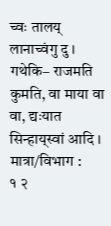च्वः तालय् लानाच्वंगु दु । गथेकि– राजमति कुमति, वा माया वा वा, द्यःयात सिन्हाय्‌स्वां आदि ।
मात्रा/विभाग :
१ २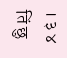। ३ ४
तिं छु